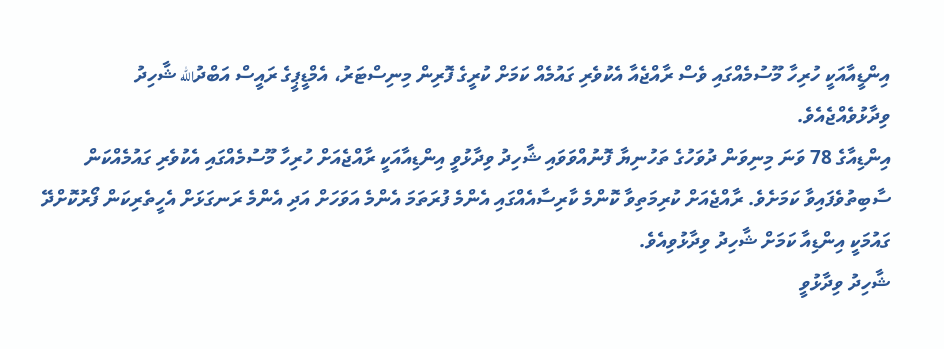އިންޑީއާއަކީ ހުރިހާ މޫސުމެއްގައި ވެސް ރާއްޖެއާ އެކުވެރި ގައުމެއް ކަމަށް ކުރީގެ ފޮރިން މިނިސްޓަރު، އެމްޑީޕީގެ ރައީސް އަބްދުالله ޝާހިދު ވިދާޅުވެއްޖެއެވެ.
އިންޑިއާގެ 78 ވަނަ މިނިވަން ދުވަހުގެ ތަހުނިޔާ ފޮނުއްވަވައި ޝާހިދު ވިދާޅުވީ އިންޑިއާއަކީ ރާއްޖެއަށް ހުރިހާ މޫސުމެއްގައި އެކުވެރި ގައުމެއްކަން ސާބިތުވެފައިވާ ކަމަށެވެ. ރާއްޖެއަށް ކުރިމަތިވާ ކޮންމެ ކާރިސާއެއްގައި އެންމެ ފުރަތަމަ އެންމެ އަވަހަށް އަދި އެންމެ ރަނގަޅަށް އެހީތެރިކަން ފޯރުކޮށްދޭ ގައުމަކީ އިންޑިއާ ކަމަށް ޝާހިދު ވިދާޅުވިއެވެ.
ޝާހިދު ވިދާޅުވީ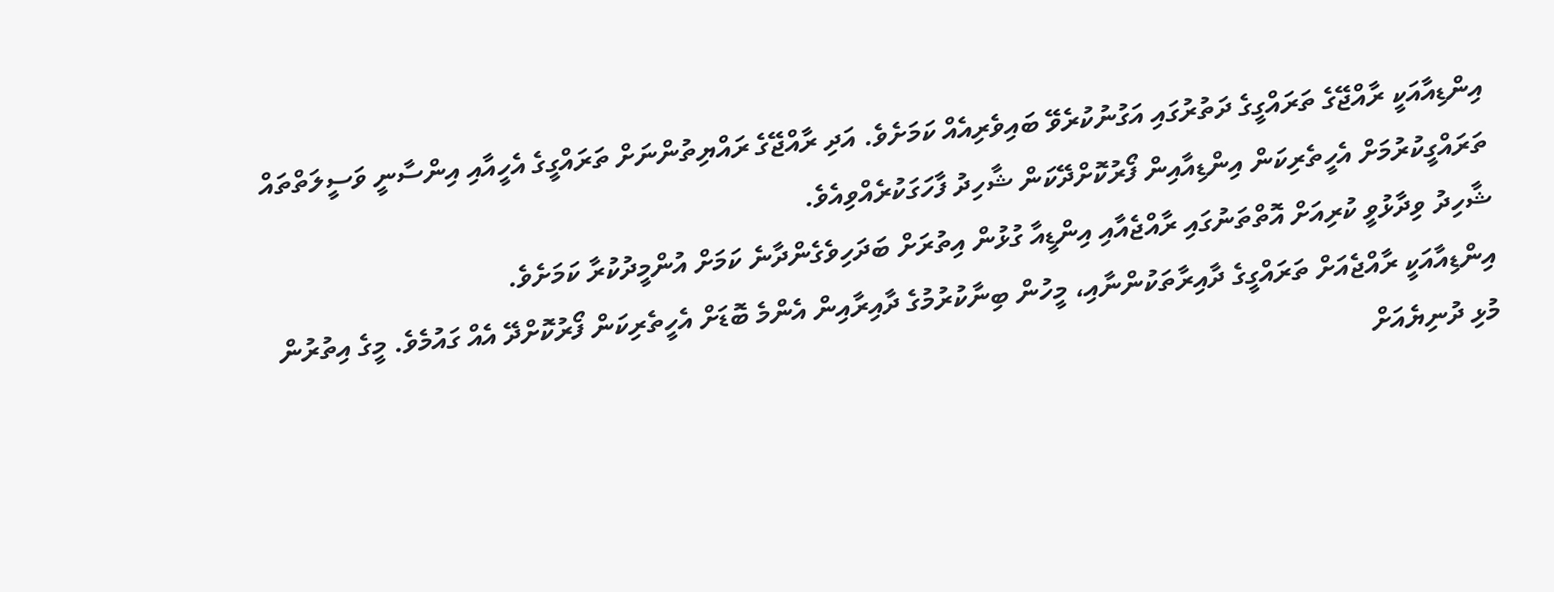އިންޑިއާއަކީ ރާއްޖޭގެ ތަރައްގީގެ ދަތުރުގައި އަގުނުކުރެވޭ ބައިވެރިއެއް ކަމަށެވެ. އަދި ރާއްޖޭގެ ރައްޔިތުންނަށް ތަރައްގީގެ އެހީއާއި އިންސާނީ ވަސީލަތްތައް ތަރައްގީކުރުމަށް އެހީތެރިކަން އިންޑިއާއިން ފޯރުކޮށްދޭކަން ޝާހިދު ފާހަގަކުރެއްވިއެވެ.
ޝާހިދު ވިދާޅުވީ ކުރިއަށް އޮތްތަނުގައި ރާއްޖެއާއި އިންޑީއާ ގުޅުން އިތުރަށް ބަދަހިވެގެންދާނެ ކަމަށް އުންމީދުކުރާ ކަމަށެވެ.
އިންޑިއާއަކީ ރާއްޖެއަށް ތަރައްގީގެ ދާއިރާތަކުންނާއި، މީހުން ބިނާކުރުމުގެ ދާއިރާއިން އެންމެ ބޮޑަށް އެހީތެރިކަން ފޯރުކޮށްދޭ އެއް ގައުމެވެ. މީގެ އިތުރުން މުޅި ދުނިޔެއަށް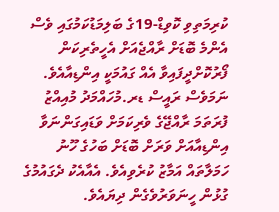ކުރިމަތިވި ކޮވިޑް-19ގެ ބަލިމަޑުކަމުގައި ވެސް އެންމެ ބޮޑަށް ރާއްޖެއަށް އެހީތެރިކަން ފޯރުކޮށްދީފައިވާ އެއް ގައުމަކީ އިންޑިއާއެވެ. ނަމަވެސް ރައީސް ޑރ.މުހައްމަދު މުއިއްޒު ފުރަތަމަ ރާއްޖޭގެ ވެރިކަމަށް ވަޑައިގަންނަވާ އިންޑިއާއަށް ވަރަށް ބޮޑަށް ބަހުގެ ހޫނު ހަމަލާތައް އަމާޒު ކުރެވިއެވެ. އެއާއެކު ދެގައުމުގެ ގުޅުން ހީނަވަރުވެގެން ދިޔައެވެ.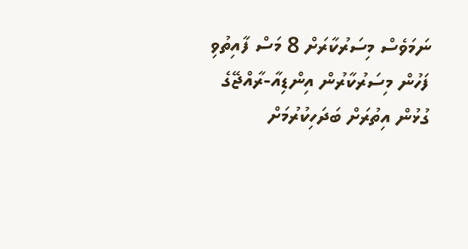ނަމަވެސް މިސަރުކާރަށް 8 މަސް ފާއިތުވި ފަހުން މިސަރުކާރުން އިންޑިއާ-ރާއްޖޭގެ ގުޅުން އިތުރަށް ބަދަހިކުރުމަށް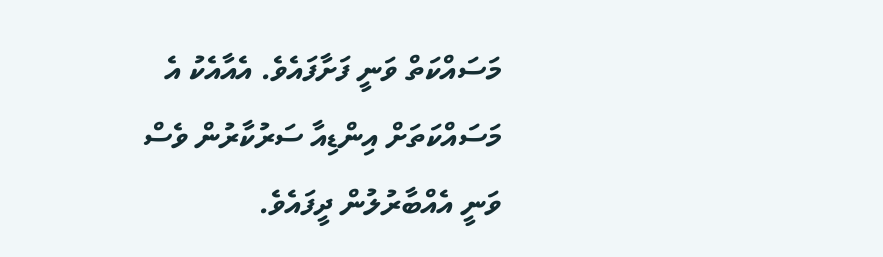މަސައްކަތް ވަނީ ފަށާފައެވެ. އެއާއެކު އެ މަސައްކަތަށް އިންޑިއާ ސަރުކާރުން ވެސް ވަނީ އެއްބާރުލުން ދީފައެވެ.